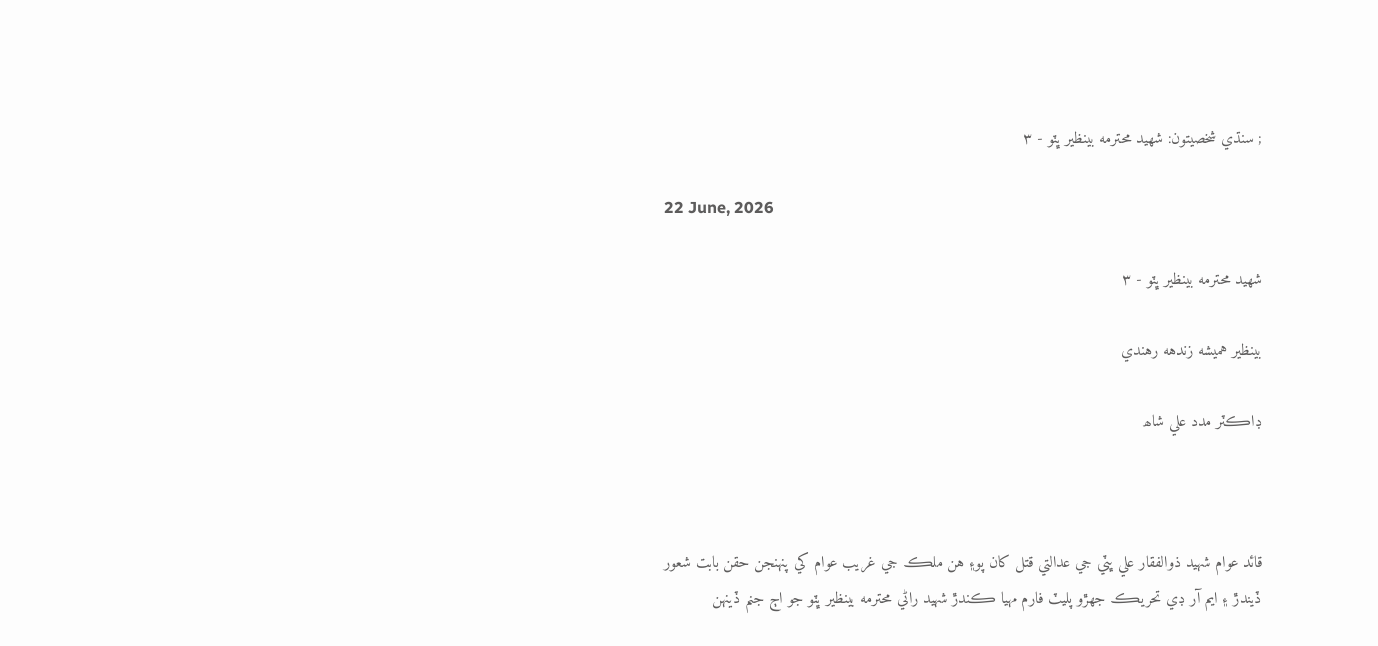; سنڌي شخصيتون: شھيد محترمه بينظير ڀٽو - ۳

22 June, 2026

شھيد محترمه بينظير ڀٽو - ۳

بينظير هميشه زندهه رهندي

ڊاڪٽر مدد علي شاھ



قائد عوام شهيد ذوالفقار علي ڀٽي جي عدالتي قتل کان پو۽ هن ملڪ جي غريب عوام کي پنهنجن حقن بابت شعور ڏيندڙ ۽ ايم آر ڊي تحريڪ جهڙو پليٽ فارم مهيا ڪندڙ شهيد راڻي محترمه بينظير ڀٽو جو اڄ جنم ڏينهن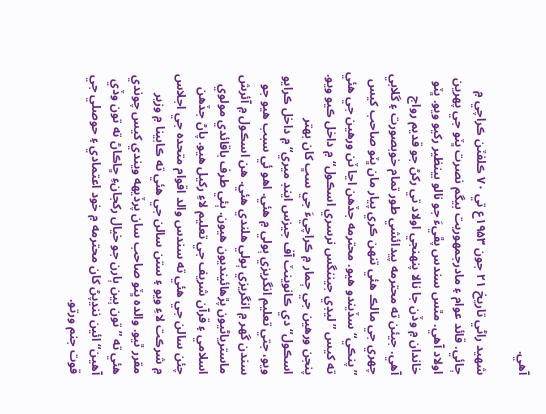آهي.

شهيد راڻي تاريخ ۲۱ جون ۱۹۵۳ع تي ۷۰ ڪلفٽن ڪراچي ۾ ڄائي. قائد عوام ۽ مادرجمهوريت بيگم نصرت ڀٽو جي پهرين اولاد آهي. مٿس سندس پڦيءَ جو نالو بينظير رکيو ويو. ڀٽو خاندان ۾ وڏن جا نالا پنهنجي اولاد تي رکڻ جو قديم رواج آهي. جيئن ته محترمه پيدائشي طور تمام خوبصورت ۽ گلابي چهري جي مالڪ هئي تنهن ڪري پيار مان ڀٽو صاحب کيس ”پنڪي“ سڏيندو هيو. محترمه جڏهن اڃا ٽن ورهين جي هئي ته کيس ”ليڊي جيننگس نرسري اسڪول“ ۾ داخل ڪيو ويو. پنجن ورهين جي ڄمار ۾ ڪراچيءَ جي سڀ کان بهتر اسڪول“ دي ڪانوينٽ آف جيزس اينڊ ميري“ ۾ داخل ڪرايو ويو، جتي تعليم انگريزي ٻولي ۾ هئي. اهو ئي سبب هيو جو سندن گهر ۾ انگريزي ٻولي هلندي هئي. هن اسڪول ۾ آئرش ماسترياڻيون پڙهائينديون هيون. ٻئي طرف باقائدي مولوي اسلامي ۽ قرآن شريف جي تعليم لاءِ رکيل هيو. پاڻ جڏهن چئن سالن جي هئي ته سندس والد اقوام متحده جي اجلاس ۾ شرڪت لاءِ ويو ۽ ستن سالن جي هئي ته ڪابينا ۾ وزير مقرر ٿيو. والده ڀٽو صاحب سان پرڏيهه ويندي کيس چوندي هئي ته ”تون ٻين ٻارن جو خيال رکجانءِ ڇاڪاڻ ته تون وڏي آهين“ ائين ننڍپڻ کان محترمه ۾ خود اعتمادي ۽ حوصلي جي قوت جنم ورتو.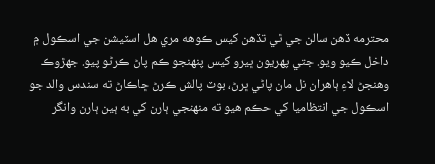محترمه ڏهن سالن جي ٿي تڏهن کيس ڪوهه مري هل اسٽيشن جي اسڪول ۾ داخل ڪيو ويو. جتي پهريون ڀيرو کيس پنهنجو ڪم پاڻ ڪرڻو پيو. جهڙوڪ وهنجڻ لاءِ ٻاهران نل مان پاڻي ڀرڻ، بوٽ پالش ڪرڻ ڇاڪاڻ ته سندس والد جو اسڪول جي انتظاميا کي حڪم هيو ته منهنجي ٻارن کي به ٻين ٻارن وانگر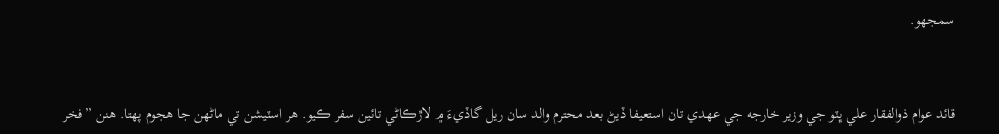سمجهو.


قائد عوام ذوالفقار علي ڀٽو جي وزير خارجه جي عهدي تان استعيفا ڏيڻ بعد محترم والد سان ريل گاڏيءَ ۾ لاڙڪاڻي تائين سفر ڪيو. هر اسٽيشن تي ماڻهن جا هجوم پهتا. هنن ”فخر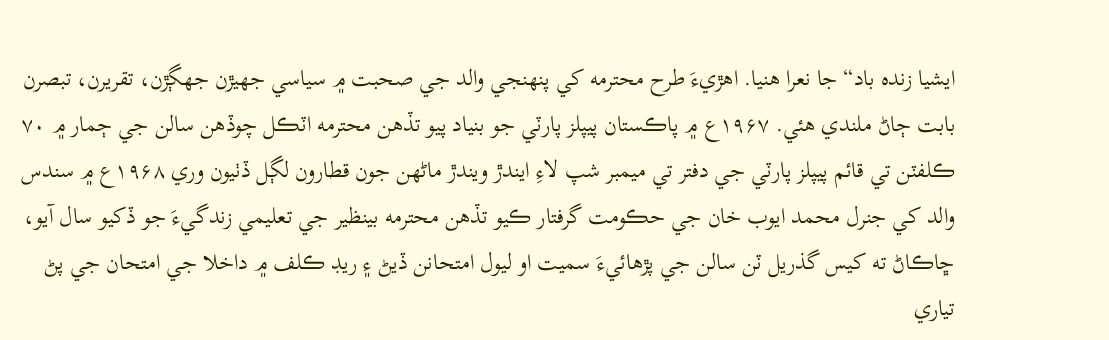ايشيا زنده باد“ جا نعرا هنيا. اهڙيءَ طرح محترمه کي پنهنجي والد جي صحبت ۾ سياسي جهيڙن جهڳڙن، تقريرن، تبصرن بابت ڄاڻ ملندي هئي. ۱۹۶۷ع ۾ پاڪستان پيپلز پارٽي جو بنياد پيو تڏهن محترمه اٽڪل چوڏهن سالن جي ڄمار ۾ ۷۰ ڪلفٽن تي قائم پيپلز پارٽي جي دفتر تي ميمبر شپ لاءِ ايندڙ ويندڙ ماڻهن جون قطارون لڳل ڏٺيون وري ۱۹۶۸ع ۾ سندس والد کي جنرل محمد ايوب خان جي حڪومت گرفتار ڪيو تڏهن محترمه بينظير جي تعليمي زندگيءَ جو ڏکيو سال آيو، ڇاڪاڻ ته کيس گذريل ٽن سالن جي پڙهائيءَ سميت او ليول امتحانن ڏيڻ ۽ ريڊ ڪلف ۾ داخلا جي امتحان جي پڻ تياري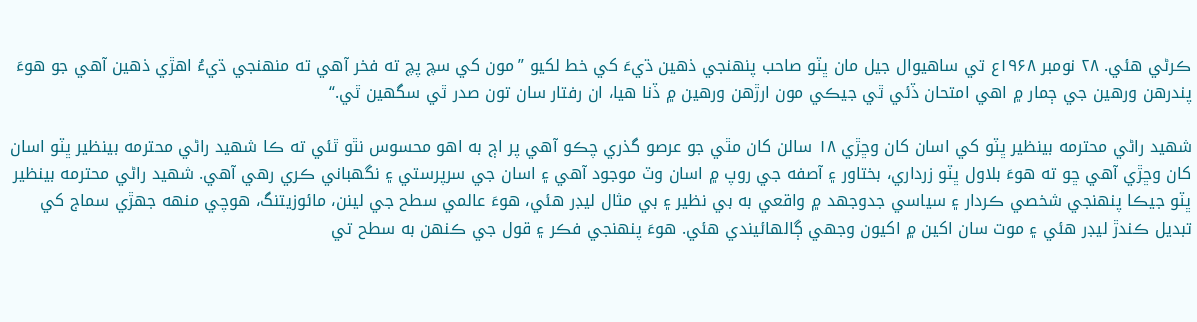ڪرڻي هئي. ۲۸ نومبر ۱۹۶۸ع تي ساهيوال جيل مان ڀٽو صاحب پنهنجي ذهين ڌيءَ کي خط لکيو ”مون کي سچ پچ ته فخر آهي ته منهنجي ڌيءُ اهڙي ذهين آهي جو هوءَ پندرهن ورهين جي ڄمار ۾ اهي امتحان ڏئي ٿي جيڪي مون ارڙهن ورهين ۾ ڏنا هيا، ان رفتار سان تون صدر ٿي سگهين ٿي.“

شهيد راڻي محترمه بينظير ڀٽو کي اسان کان وڇڙي ۱۸ سالن کان مٿي جو عرصو گذري چڪو آهي پر اڄ به اهو محسوس نٿو ٿئي ته ڪا شهيد راڻي محترمه بينظير ڀٽو اسان کان وڇڙي آهي ڇو ته هوءَ بلاول ڀٽو زرداري، بختاور ۽ آصفه جي روپ ۾ اسان وٽ موجود آهي ۽ اسان جي سرپرستي ۽ نگهباني ڪري رهي آهي. شهيد راڻي محترمه بينظير ڀٽو جيڪا پنهنجي شخصي ڪردار ۽ سياسي جدوجهد ۾ واقعي به بي نظير ۽ بي مثال ليڊر هئي، هوءَ عالمي سطح جي لينن، مائوزيتنگ، هوچي منھه جهڙي سماج کي تبديل ڪندڙ ليڊر هئي ۽ موت سان اکين ۾ اکيون وجهي ڳالهائيندي هئي. هوءَ پنهنجي فڪر ۽ قول جي ڪنهن به سطح تي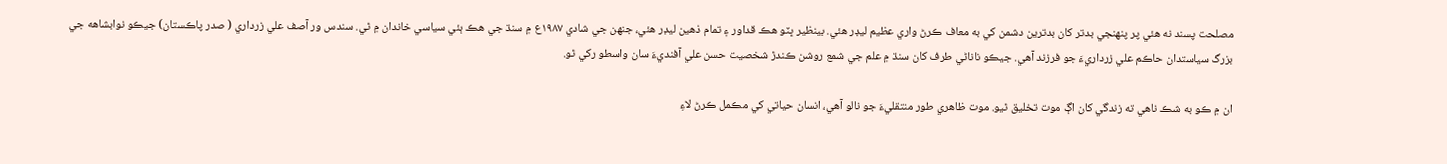مصلحت پسند نه هئي پر پنهنجي بدتر کان بدترين دشمن کي به معاف ڪرڻ واري عظيم ليڊر هئي. بينظير ڀٽو هڪ قداور ۽ تمام ذهين ليڊر هئي، جنهن جي شادي ۱۹۸۷ع ۾ سنڌ جي هڪ ٻئي سياسي خاندان ۾ ٿي. سندس ور آصف علي زرداري ( صدر پاڪستان) جيڪو نوابشاهه جي بزرگ سياستدان حاڪم علي زرداريءَ جو فرزند آهي. جيڪو ناناڻي طرف کان سنڌ ۾ علم جي شمع روشن ڪندڙ شخصيت حسن علي آفنديءَ سان واسطو رکي ٿو.

ان ۾ ڪو به شڪ ناهي ته زندگي کان اڳ موت تخليق ٿيو. موت ظاهري طور منتقليءَ جو نالو آهي، انسان حياتي کي مڪمل ڪرڻ لاءِ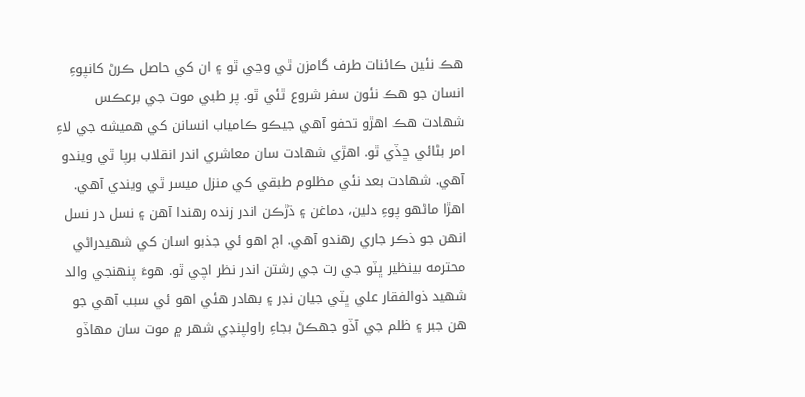هڪ نئين ڪائنات طرف گامزن ٿي وڃي ٿو ۽ ان کي حاصل ڪرڻ کانپوءِ انسان جو هڪ نئون سفر شروع ٿئي ٿو. پر طبي موت جي برعڪس شهادت هڪ اهڙو تحفو آهي جيڪو ڪامياب انسانن کي هميشه جي لاءِ امر بڻائي ڇڏي ٿو. اهڙي شهادت سان معاشري اندر انقلاب برپا ٿي ويندو آهي. شهادت بعد نئي مظلوم طبقي کي منزل ميسر ٿي ويندي آهي. اهڙا ماڻهو پوءِ دلين، دماغن ۽ ڌڙڪن اندر زنده رهندا آهن ۽ نسل در نسل انهن جو ذڪر جاري رهندو آهي. اڄ اهو ئي جذبو اسان کي شهيدراڻي محترمه بينظير ڀٽو جي رت جي رشتن اندر نظر اچي ٿو. هوءَ پنهنجي والد شهيد ذوالفقار علي ڀٽي جيان نڊر ۽ بهادر هئي اهو ئي سبب آهي جو هن جبر ۽ ظلم جي آڏو جهڪڻ بجاءِ راولپنڊي شهر ۾ موت سان مهاڏو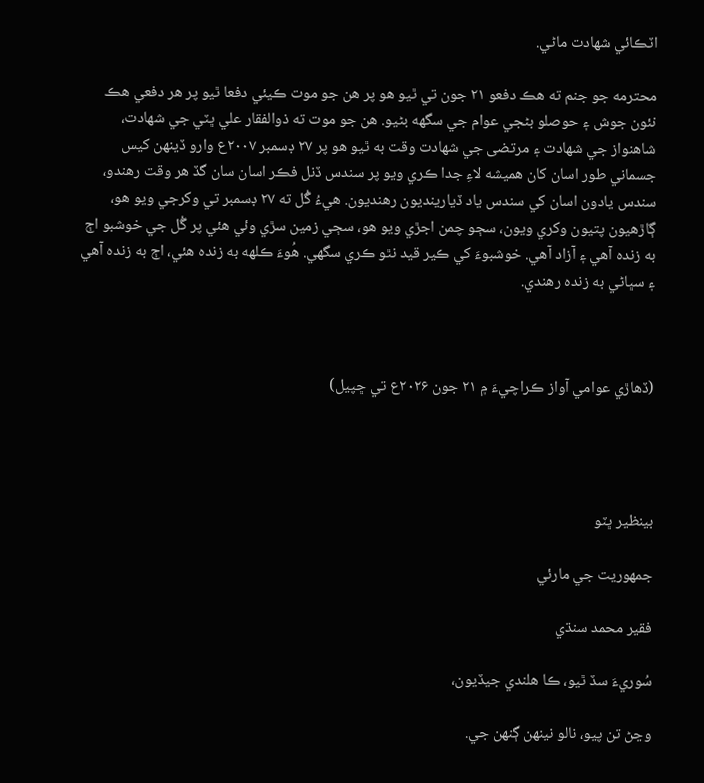اٽڪائي شهادت ماڻي.

محترمه جو جنم ته هڪ دفعو ۲۱ جون تي ٿيو هو پر هن جو موت ڪيئي دفعا ٿيو پر هر دفعي هڪ نئون جوش ۽ حوصلو بڻجي عوام جي سگھه بڻيو. هن جو موت ته ذوالفقار علي ڀٽي جي شهادت، شاهنواز جي شهادت ۽ مرتضى جي شهادت وقت به ٿيو هو پر ۲۷ ڊسمبر ۲۰۰۷ع وارو ڏينهن کيس جسماني طور اسان کان هميشه لاءِ جدا ڪري ويو پر سندس ڏنل فڪر اسان سان گڏ هر وقت رهندو، سندس يادون اسان کي سندس ياد ڏيارينديون رهنديون. هيءُ گُل ته ۲۷ ڊسمبر تي وکرجي ويو هو، ڳاڙهيون پتيون وکري ويون، سڄو چمن اجڙي ويو هو، سڄي زمين سڙي وئي هئي پر گُل جي خوشبو اڄ به زنده آهي ۽ آزاد آهي. خوشبوءَ کي ڪير قيد نٿو ڪري سگهي. هُوءَ ڪلهه به زنده هئي، اڄ به زنده آهي ۽ سڀاڻي به زنده رهندي.



(ڏھاڙي عوامي آواز ڪراچيءَ ۾ ۲۱ جون ۲۰۲۶ع تي ڇپيل)




بينظير ڀٽو

جمهوريت جي مارئي

فقير محمد سنڌي

سُوريءَ سڏ ٿيو، ڪا هلندي جيڏيون،

وڃڻ تن پيو، نالو نينهن ڳنهن جي.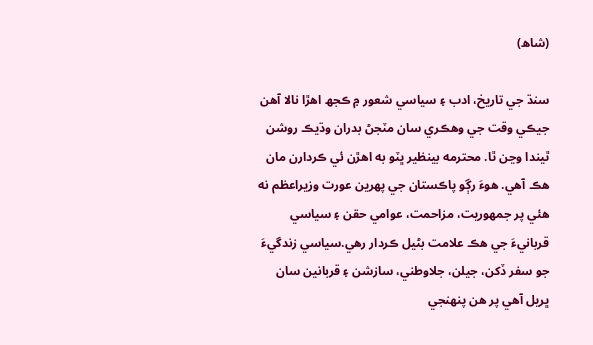(شاھ)

سنڌ جي تاريخ، ادب ۽ سياسي شعور ۾ ڪجھ اهڙا نالا آهن جيڪي وقت جي وهڪري سان مٽجڻ بدران وڌيڪ روشن ٿيندا وڃن ٿا. محترمه بينظير ڀٽو به اهڙن ئي ڪردارن مان هڪ آهي. هوءَ رڳو پاڪستان جي پهرين عورت وزيراعظم نه هئي پر جمهوريت، مزاحمت، عوامي حقن ۽ سياسي قربانيءَ جي هڪ علامت بڻيل ڪردار رهي.سياسي زندگيءَ جو سفر ڏکن، جيلن، جلاوطني، سازشن ۽ قربانين سان ڀريل آهي پر هن پنهنجي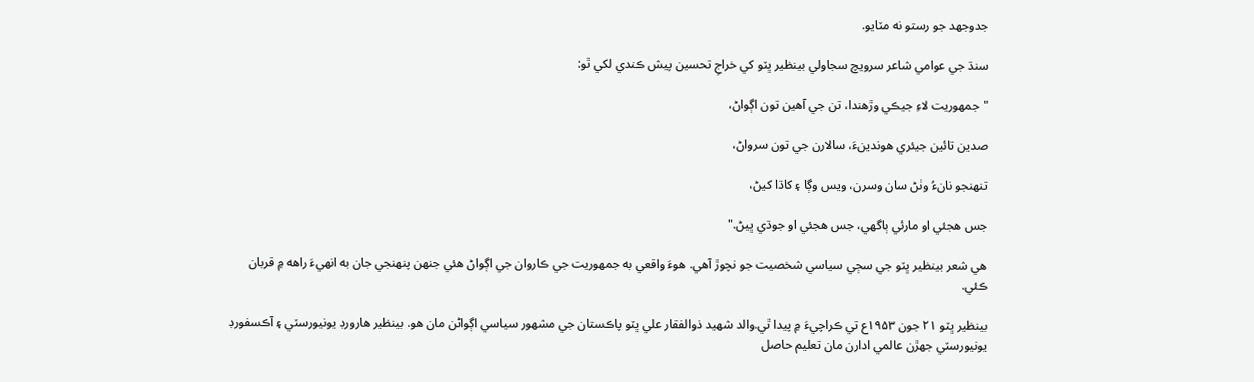جدوجهد جو رستو نه مٽايو.

سنڌ جي عوامي شاعر سرويچ سجاولي بينظير ڀٽو کي خراجِ تحسين پيش ڪندي لکي ٿو:

"جمهوريت لاءِ جيڪي وڙهندا، تن جي آهين تون اڳواڻ،

صدين تائين جيئري هوندينءَ، سالارن جي تون سرواڻ،

تنهنجو نانءُ وٺڻ سان وسرن، ويس وڳا ۽ کاڌا کيڻ،

جس هجئي او مارئي ٻاگهي، جس هجئي او جوڌي ڀيڻ."

هي شعر بينظير ڀٽو جي سڄي سياسي شخصيت جو نچوڙ آهي. هوءَ واقعي به جمهوريت جي ڪاروان جي اڳواڻ هئي جنهن پنهنجي جان به انهيءَ راهه ۾ قربان ڪئي.

بينظير ڀٽو ۲۱ جون ۱۹۵۳ع تي ڪراچيءَ ۾ پيدا ٿي.والد شهيد ذوالفقار علي ڀٽو پاڪستان جي مشهور سياسي اڳواڻن مان هو. بينظير هارورڊ يونيورسٽي ۽ آڪسفورڊ يونيورسٽي جهڙن عالمي ادارن مان تعليم حاصل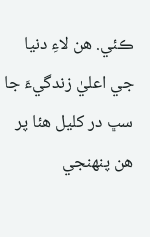ڪئي. هن لاءِ دنيا جي اعليٰ زندگيءَ جا سڀ در کليل هئا پر هن پنهنجي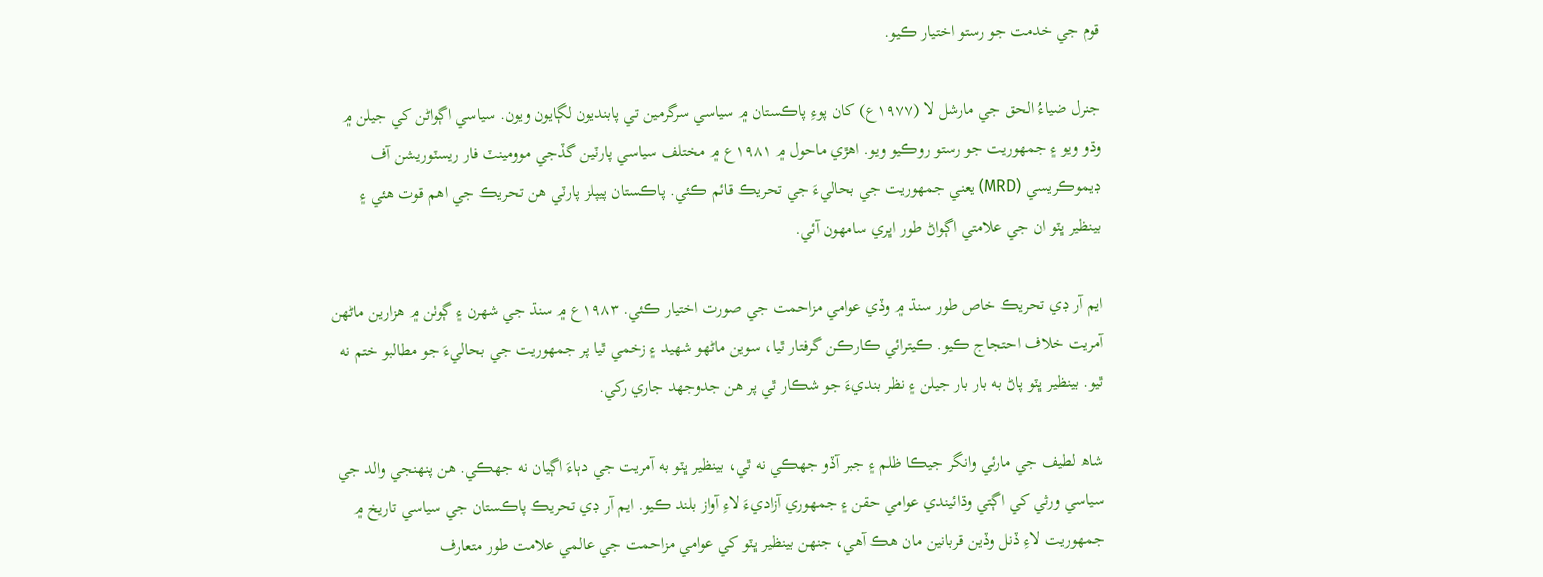قوم جي خدمت جو رستو اختيار ڪيو.

جنرل ضياءُ الحق جي مارشل لا (۱۹۷۷ع) کان پوءِ پاڪستان ۾ سياسي سرگرمين تي پابنديون لڳايون ويون. سياسي اڳواڻن کي جيلن ۾ وڌو ويو ۽ جمهوريت جو رستو روڪيو ويو. اهڙي ماحول ۾ ۱۹۸۱ع ۾ مختلف سياسي پارٽين گڏجي موومينٽ فار ريسٽوريشن آف ڊيموڪريسي (MRD) يعني جمهوريت جي بحاليءَ جي تحريڪ قائم ڪئي. پاڪستان پيپلز پارٽي هن تحريڪ جي اهم قوت هئي ۽ بينظير ڀٽو ان جي علامتي اڳواڻ طور اڀري سامهون آئي.

ايم آر ڊي تحريڪ خاص طور سنڌ ۾ وڏي عوامي مزاحمت جي صورت اختيار ڪئي. ۱۹۸۳ع ۾ سنڌ جي شهرن ۽ ڳوٺن ۾ هزارين ماڻهن آمريت خلاف احتجاج ڪيو. ڪيترائي ڪارڪن گرفتار ٿيا، سوين ماڻهو شهيد ۽ زخمي ٿيا پر جمهوريت جي بحاليءَ جو مطالبو ختم نه ٿيو. بينظير ڀٽو پاڻ به بار بار جيلن ۽ نظر بنديءَ جو شڪار ٿي پر هن جدوجهد جاري رکي.

شاھ لطيف جي مارئي وانگر جيڪا ظلم ۽ جبر آڏو جهڪي نه ٿي، بينظير ڀٽو به آمريت جي دٻاءَ اڳيان نه جهڪي. هن پنهنجي والد جي سياسي ورثي کي اڳتي وڌائيندي عوامي حقن ۽ جمهوري آزاديءَ لاءِ آواز بلند ڪيو. ايم آر ڊي تحريڪ پاڪستان جي سياسي تاريخ ۾ جمهوريت لاءِ ڏنل وڏين قربانين مان هڪ آهي، جنهن بينظير ڀٽو کي عوامي مزاحمت جي عالمي علامت طور متعارف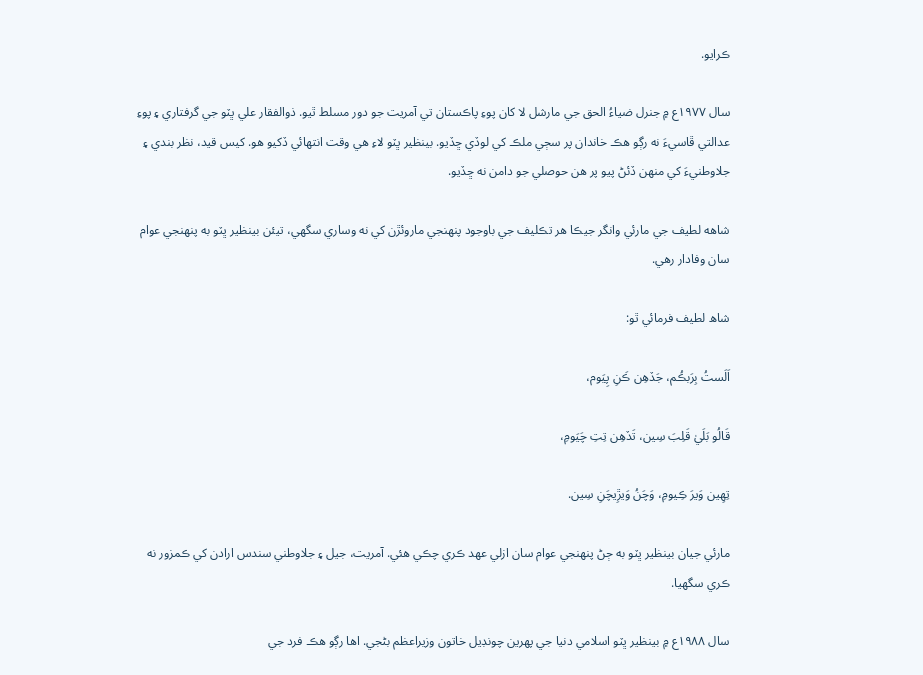ڪرايو.

سال ۱۹۷۷ع ۾ جنرل ضياءُ الحق جي مارشل لا کان پوءِ پاڪستان تي آمريت جو دور مسلط ٿيو. ذوالفقار علي ڀٽو جي گرفتاري ۽ پوءِ عدالتي ڦاسيءَ نه رڳو هڪ خاندان پر سڄي ملڪ کي لوڏي ڇڏيو. بينظير ڀٽو لاءِ هي وقت انتهائي ڏکيو هو. کيس قيد، نظر بندي ۽ جلاوطنيءَ کي منهن ڏئڻ پيو پر هن حوصلي جو دامن نه ڇڏيو.

شاهه لطيف جي مارئي وانگر جيڪا هر تڪليف جي باوجود پنهنجي ماروئڙن کي نه وساري سگهي، تيئن بينظير ڀٽو به پنهنجي عوام سان وفادار رهي.

شاھ لطيف فرمائي ٿو:

اَلَستُ بِرَبڪُم، جَڏهِن ڪَنِ پِيَوم،

قَالُو بَلَيٰ قَلِبَ سِين، تَڏهِن تِتِ چَيَومِ،

تِهِين وَيرَ ڪِيومِ، وَچَنُ وَيڙِيچَنِ سِين.

مارئي جيان بينظير ڀٽو به ڄڻ پنهنجي عوام سان ازلي عهد ڪري چڪي هئي. آمريت، جيل ۽ جلاوطني سندس ارادن کي ڪمزور نه ڪري سگهيا.

سال ۱۹۸۸ع ۾ بينظير ڀٽو اسلامي دنيا جي پهرين چونڊيل خاتون وزيراعظم بڻجي. اها رڳو هڪ فرد جي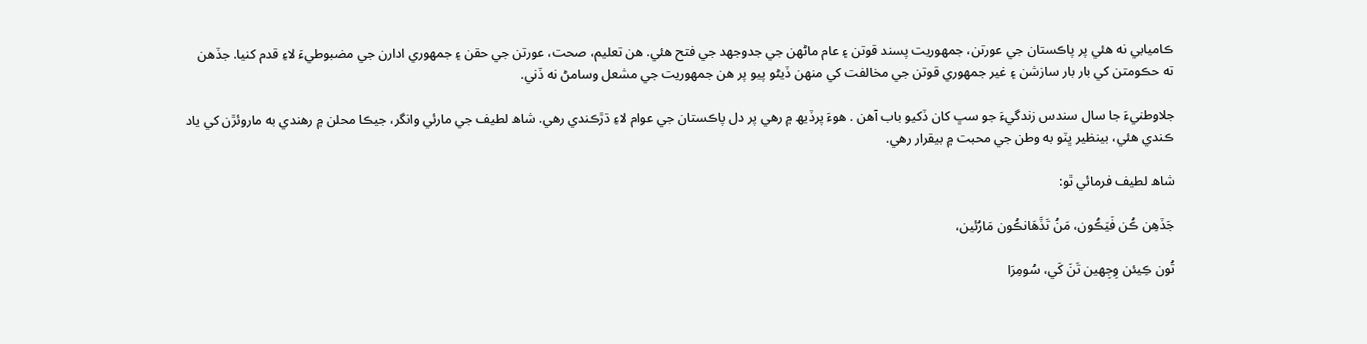ڪاميابي نه هئي پر پاڪستان جي عورتن، جمهوريت پسند قوتن ۽ عام ماڻهن جي جدوجهد جي فتح هئي. هن تعليم، صحت، عورتن جي حقن ۽ جمهوري ادارن جي مضبوطيءَ لاءِ قدم کنيا. جڏهن ته حڪومتن کي بار بار سازشن ۽ غير جمهوري قوتن جي مخالفت کي منهن ڏيڻو پيو پر هن جمهوريت جي مشعل وسامڻ نه ڏني.

جلاوطنيءَ جا سال سندس زندگيءَ جو سڀ کان ڏکيو باب آهن . هوءَ پرڏيھ ۾ رهي پر دل پاڪستان جي عوام لاءِ ڌڙڪندي رهي. شاھ لطيف جي مارئي وانگر، جيڪا محلن ۾ رهندي به ماروئڙن کي ياد ڪندي هئي، بينظير ڀٽو به وطن جي محبت ۾ بيقرار رهي.

شاھ لطيف فرمائي ٿو:

جَڏهِن ڪُن فَيَڪُون، مَنُ تَڏَهَانڪُون مَارُئين،

تُون ڪِيئن وِجِهين تَنَ کَي، سُومِرَا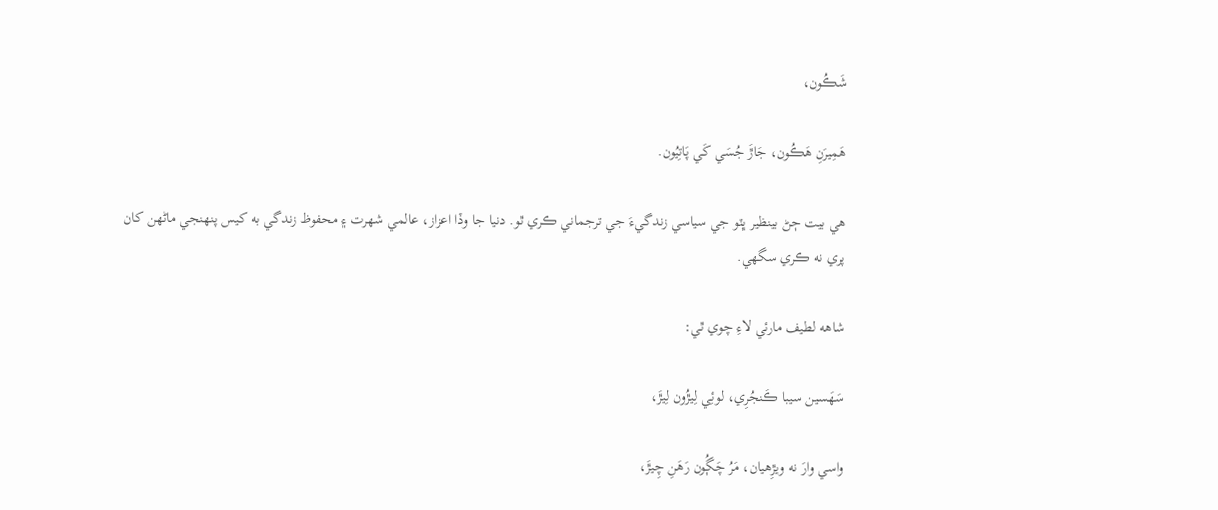شَڪُون،

هَمِيرَنِ هَڪُون، جَاڙَ جُسَي کَي پَاتِيُون.

هي بيت ڄڻ بينظير ڀٽو جي سياسي زندگيءَ جي ترجماني ڪري ٿو. دنيا جا وڏا اعزاز، عالمي شهرت ۽ محفوظ زندگي به کيس پنهنجي ماڻهن کان پري نه ڪري سگهي.

شاهه لطيف مارئي لاءِ چوي ٿي:

سَهَسين سيبا ڪَنجُرِي، لوئِي لِيڙُون لِيڙَ،

واسي وارَ نه ويڙِهيان، مَرُ چَڳُون رَهَنِ چِيڙَ،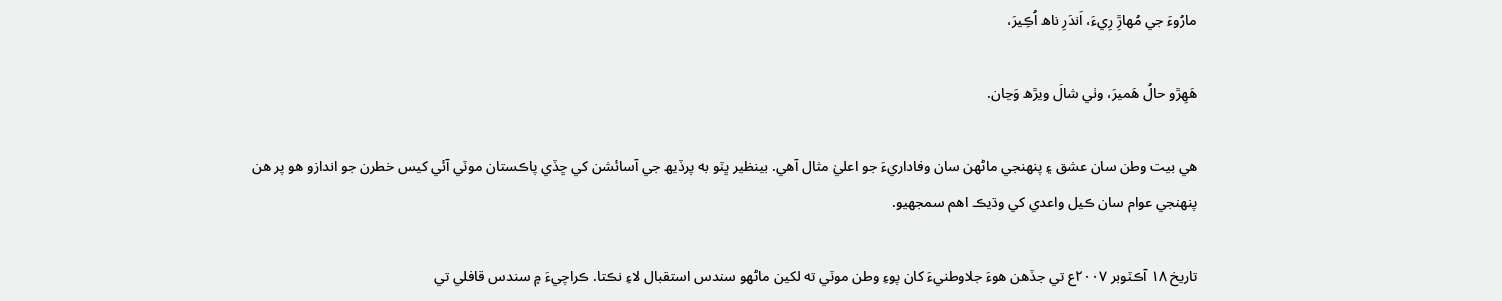مارُوءَ جي مُهاڙِ رِيءَ، اَندَرِ ناھ اُڪِيرَ،

هَهِڙو حالُ هَميرَ، وٺي شالَ ويڙھ وَڃان.

هي بيت وطن سان عشق ۽ پنهنجي ماڻهن سان وفاداريءَ جو اعليٰ مثال آهي. بينظير ڀٽو به پرڏيھ جي آسائشن کي ڇڏي پاڪستان موٽي آئي کيس خطرن جو اندازو هو پر هن پنهنجي عوام سان ڪيل واعدي کي وڌيڪ اهم سمجهيو.

تاريخ ۱۸ آڪٽوبر ۲۰۰۷ع تي جڏهن هوءَ جلاوطنيءَ کان پوءِ وطن موٽي ته لکين ماڻهو سندس استقبال لاءِ نڪتا. ڪراچيءَ ۾ سندس قافلي تي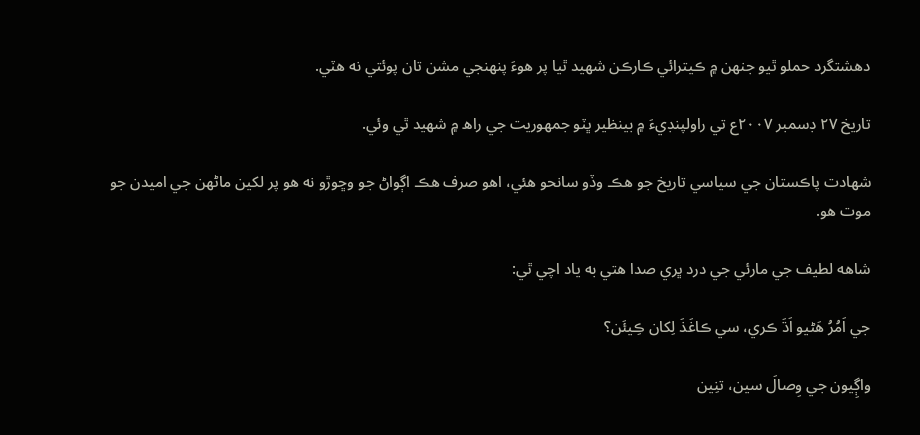دهشتگرد حملو ٿيو جنهن ۾ ڪيترائي ڪارڪن شهيد ٿيا پر هوءَ پنهنجي مشن تان پوئتي نه هٽي.

تاريخ ۲۷ ڊسمبر ۲۰۰۷ع تي راولپنڊيءَ ۾ بينظير ڀٽو جمهوريت جي راھ ۾ شهيد ٿي وئي.

شهادت پاڪستان جي سياسي تاريخ جو هڪ وڏو سانحو هئي، اهو صرف هڪ اڳواڻ جو وڇوڙو نه هو پر لکين ماڻهن جي اميدن جو موت هو.

شاهه لطيف جي مارئي جي درد ڀري صدا هتي به ياد اچي ٿي:

جي اَمُرُ هَڻيو اَڌَ ڪري، سي ڪاغَذَ لِکان ڪِيئَن؟

واڳِيون جي وِصالَ سين، تنِين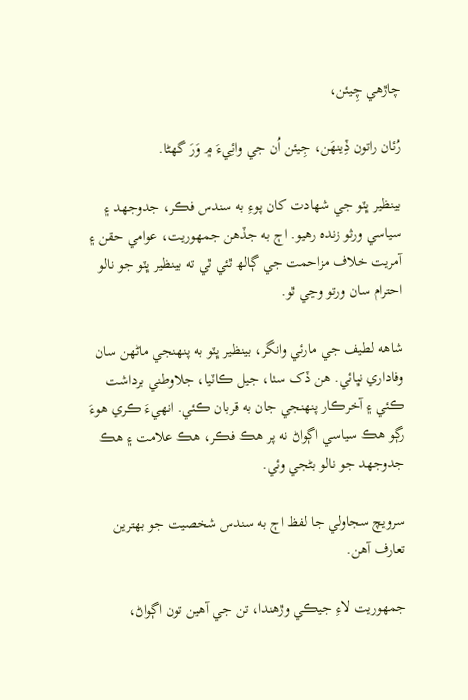چاڙهي چِيئن،

رُئان راتون ڏِينهَن، جِيئن اُن جي وائِيءَ ۾ وَرَ گھڻا.

بينظير ڀٽو جي شهادت کان پوءِ به سندس فڪر، جدوجهد ۽ سياسي ورثو زنده رهيو. اڄ به جڏهن جمهوريت، عوامي حقن ۽ آمريت خلاف مزاحمت جي ڳالھ ٿئي ٿي ته بينظير ڀٽو جو نالو احترام سان ورتو وڃي ٿو.

شاهه لطيف جي مارئي وانگر، بينظير ڀٽو به پنهنجي ماڻهن سان وفاداري نڀائي. هن ڏک سٺا، جيل ڪاٽيا، جلاوطني برداشت ڪئي ۽ آخرڪار پنهنجي جان به قربان ڪئي. انهيءَ ڪري هوءَ رڳو هڪ سياسي اڳواڻ نه پر هڪ فڪر، هڪ علامت ۽ هڪ جدوجهد جو نالو بڻجي وئي.

سرويچ سجاولي جا لفظ اڄ به سندس شخصيت جو بهترين تعارف آهن.

جمهوريت لاءِ جيڪي وڙهندا، تن جي آهين تون اڳواڻ،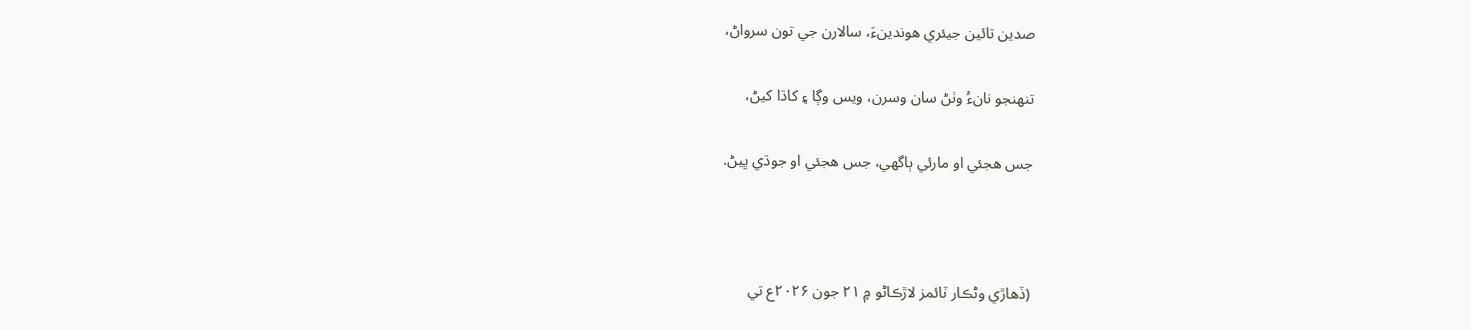صدين تائين جيئري هوندينءَ، سالارن جي تون سرواڻ،

تنهنجو نانءُ وٺڻ سان وسرن، ويس وڳا ۽ کاڌا کيڻ،

جس هجئي او مارئي ٻاگهي، جس هجئي او جوڌي ڀيڻ.



(ڏھاڙي وڻڪار ٽائمز لاڙڪاڻو ۾ ۲۱ جون ۲۰۲۶ع تي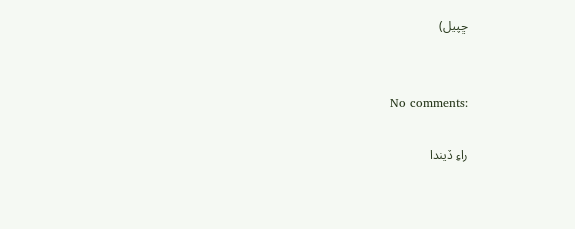ڇپيل)


No comments:

راءِ ڏيندا